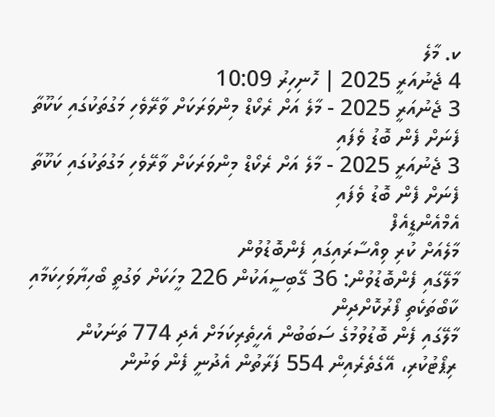ކ. މާލެ
4 ޖެނުއަރީ 2025 | ހޮނިހިރު 10:09
3 ޖެނުއަރީ 2025 - މާލެ އަށް ރެކޯޑް މިންވަރަކަށް ވާރޭވެހި މަގުތަކުގައި ކަކޫތާ ފެނަށް ފެން ބޮޑު ވެފައި
3 ޖެނުއަރީ 2025 - މާލެ އަށް ރެކޯޑް މިންވަރަކަށް ވާރޭވެހި މަގުތަކުގައި ކަކޫތާ ފެނަށް ފެން ބޮޑު ވެފައި
އެމްއެންޑީއެފް
މާލެއަށް ކުރި ވިއްސާރައިގައި ފެންބޮޑުވުން
މާލޭގައި ފެންބޮޑުވުން: 36 ގޭބިސީއަކުން 226 މީހަކަށް ވަގުތީ ބޯހިޔާވަހިކަމާއި ކާބޯތަކެތި ފޯރުކޮށްދިން
މާލޭގައި ފެން ބޮޑުވުމުގެ ސަބަބުން އެހީތެރިކަމަށް އެދި 774 ތަނަކުން ރިޕޯޓުކުރި، އޭގެތެރެއިން 554 ފަރާތުން އެދުނީ ފެން ވަނުން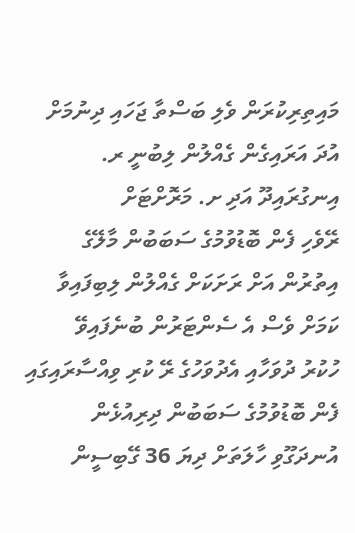މައިތިރިކުރަން ވެލި ބަސްތާ ޖަހައި ދިނުމަށް
އުދަ އަރައިގެން ގެއްލުން ލިބުނީ ރ. އިނގުރައިދޫ އަދި ށ. މަރޮށްޓަށް
ރޭވެހި ފެން ބޮޑުވުމުގެ ސަބަބުން މާލޭގެ އިތުރުން އަށް ރަށަކަށް ގެއްލުން ލިބިފައިވާ ކަމަށް ވެސް އެ ސެންޓަރުން ބުނެފައިވޭ
ހުކުރު ދުވަހާއި އެދުވަހުގެ ރޭ ކުރި ވިއްސާރައިގައި ފެން ބޮޑުވުމުގެ ސަބަބުން ދިރިއުޅެން އުނދަގޫވި ހާލަތަށް ދިޔަ 36 ގޭބިސީން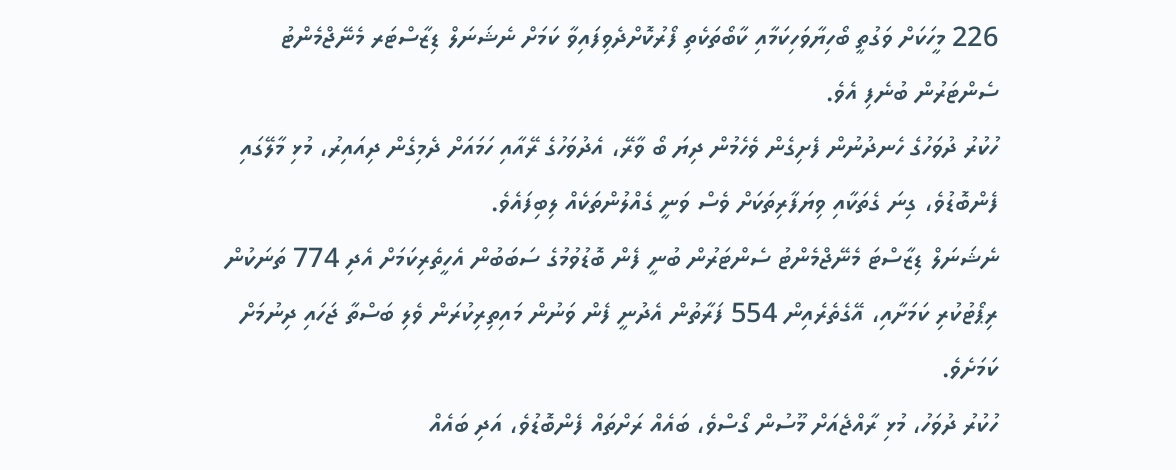226 މީހަކަށް ވަގުތީ ބޯހިޔާވަހިކަމާއި ކާބޯތަކެތި ފޯރުކޮށްދެވިފައިވާ ކަމަށް ނެޝަނަލް ޑިޒާސްޓަރ މެނޭޖްމެންޓު ސެންޓަރުން ބުނެފި އެވެ.
ހުކުރު ދުވަހުގެ ހެނދުނުން ފެށިގެން ވެހެމުން ދިޔަ ބޯ ވާރޭ، އެދުވަހުގެ ރޭއާއި ހަމައަށް ދެމިގެން ދިއައިރު، މުޅި މާލޭގައި ފެންބޮޑުވެ، ގިނަ ގެތަކާއި ވިޔަފާރިތަކަށް ވެސް ވަނީ ގެއްލުންތަކެއް ލިބިފައެވެ.
ނެޝަނަލް ޑިޒާސްޓަ މެނޭޖްމެންޓު ސެންޓަރުން ބުނީ ފެން ބޮޑުވުމުގެ ސަބަބުން އެހީތެރިކަމަށް އެދި 774 ތަނަކުން ރިޕޯޓުކުރި ކަމަށާއި، އޭގެތެރެއިން 554 ފަރާތުން އެދުނީ ފެން ވަނުން މައިތިރިކުރަން ވެލި ބަސްތާ ޖަހައި ދިނުމަށް ކަމަށެވެ.
ހުކުރު ދުވަހު، މުޅި ރާއްޖެއަށް މޫސުން ގޯސްވެ، ބައެއް ރަށްތައް ފެންބޮޑުވެ، އަދި ބައެއް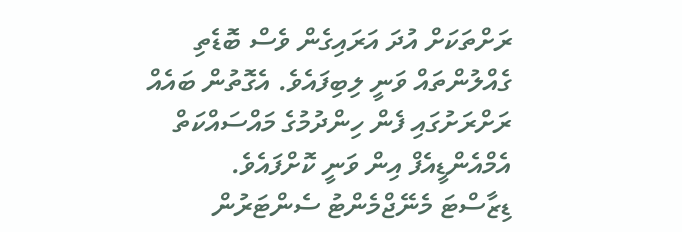ރަށްތަކަށް އުދަ އަރައިގެން ވެސް ބޮޑެތި ގެއްލުންތައް ވަނީ ލިބިފައެވެ. އެގޮތުން ބައެއް ރަށްރަށުގައި ފެން ހިންދުމުގެ މައްސައްކަތް އެމްއެންޑީއެފް އިން ވަނީ ކޮށްފައެވެ.
ޑިޒާސްޓަ މެނޭޖްމެންޓު ސެންޓަރުން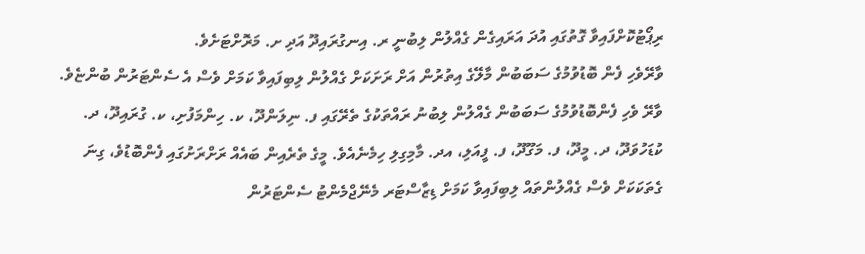ރިޕޯޓުކޮށްފައިވާ ގޮތުގައި އުދަ އަރައިގެން ގެއްލުން ލިބުނީ ރ. އިނގުރައިދޫ އަދި ށ. މަރޮށްޓަށެވެ.
ވާރޭވެހި ފެން ބޮޑުވުމުގެ ސަބަބުން މާލޭގެ އިތުރުން އަށް ރަށަކަށް ގެއްލުން ލިބިފައިވާ ކަމަށް ވެސް އެ ސެންޓަރުން ބުންޏެވެ. ވާރޭ ވެހި ފެންބޮޑުވުމުގެ ސަބަބުން ގެއްލުން ލިބުނު ރައްތަކުގެ ތެރޭގައި ފ. ނިލަންދޫ، ކ. ހިންމަފުށި، ކ. ގުރައިދޫ، ދ. ކުޑަހުވަދޫ، ދ. މީދޫ، ފ. މަގޫދޫ، ފ. ފީއަލި، އދ. މާމިގިލި ހިމެނެއެވެ. މީގެ ތެރެއިން ބައެއް ރަށްރަށުގައި ފެންބޮޑުވެ، ގިނަ ގެތަކަކަށް ވެސް ގެއްލުންތައް ލިބިފައިވާ ކަމަށް ޑިޒާސްޓަރ މެނޭޖްމެންޓު ސެންޓަރުން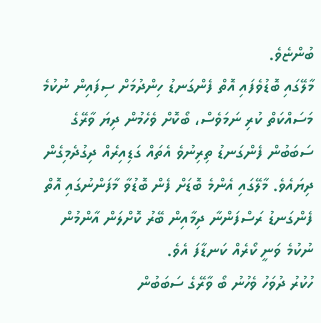ބުންޏެވެ.
މާލޭގައި ބޮޑުވެފައި އޮތް ފެންގަނޑު ހިންދުމަށް ސިފައިން ނުކުމެ މަސައްކަތް ކުރި ނަމަވެސް، ބޯކޮށް ވެހެމުން ދިޔަ ވާރޭގެ ސަބަބުން ފެންގަނޑު ތިރިނުވެ އެތައް ގަޑިއިރެއް ދިގުދެމިގެން ދިޔައެވެ. މާލޭގައި އެންމެ ބޮޑަށް ފެން ބޮޑުވާ މާފަންނުގައި އޮތް ފެންގަނޑު ރަސްފަންނާ ދިމާއިން ބޭރު ކޮށްލަން އާންމުން ނުކުމެ ވަނީ ކޯރެއް ކަނޑާފަ އެވެ.
ހުކުރު ދުވަހު ވެހުނު ބޯ ވާރޭގެ ސަބަބުން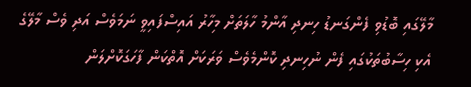މާލޭގައި ބޮޑުވި ފެންގަނޑު ހިނދި އާންމު ހާލަތަށް މިހާރު އައިސްފައިވީ ނަމަވެސް އަދި ވެސް މާލޭގެ އެކި ހިސާބުތަކުގައި ފެން ނުހިނދި ކޮންމެވެސް ވަރަކަށް އޮތްކަން ފާހަގަކޮށްލަން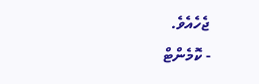ޖެހެއެވެ.
- ކޮމެންޓް